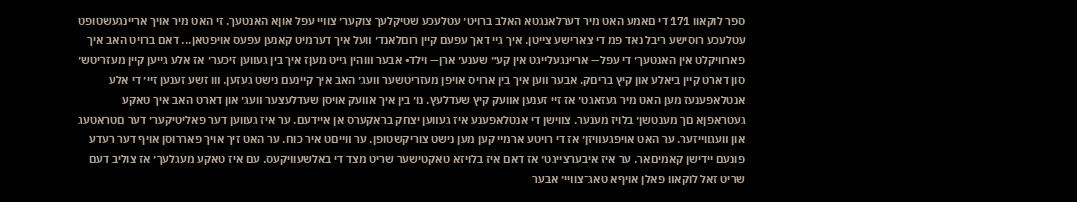ספר לוקאוו 171 די םאמע האט מיר דערלאנגטא האלב ברויט׳ עטלעכע שטיקלעך צוקער׳ צוױי עפל אוןא האנטעך. זי האט מיר אויך אריינגעשטופט עטלעכע רוסישע ריבל נאד פמ די צארישע צײטן. איך גײ דאך עפעם קיין רוםלאנד׳ װעל איך דערמיט קאנען עפעס אויפטאן... דאם ברויט האב איך פארװיקלט אין האנטעך׳ די עפל— ארײנגעלײגט אין קע״ שענע׳ ארן— וילד• אבער װוהין גײט מעןז איך בין געװען זיכער׳ אז אלע גײען קײן מעזריטש׳ סון דארט קײן ביאלע און קיץ בריםק. אבער װען איך בין ארויס אויפן מעזריטשער װעג׳ האב איך קײנעם נישט געזען. װו זשע זענען זײ׳ די אלע אנטלאפענעז מען האט מיר געזאגט׳ אז זײ זענען אװעק קיץ שעדלעץ. נו׳ בין איך אװעק אויסן שעדלעצער װעג׳ און דארט האב איך טאקע געטראפןא םך מענטשן׳ בלויז מענער. צװישן די אנטלאפענע איז געװען יצחק בראקערס אן אײדעם. ער איז געװען דער פאליטיקער׳ דער םטראטעג און װעגװײזער. ער האט אויפגעװיזן׳ אז די רויטע ארמײ קען מען נישט צוריקשטופן. ער װײםט איר כוח. ער האט זיך אויך פאררוסן אויף דער רעדע פונעם ײדישן קאמיםאר. ער איז איבערצײגט׳ אז דאם איז בלויזא טאקטישער שריט מצד די באלשעוױקעס. עם איז טאקע מעגלעך׳ אז צוליב דעם שריט זאל לוקאװ פאלן אויףא טאג־צוױי׳ אבער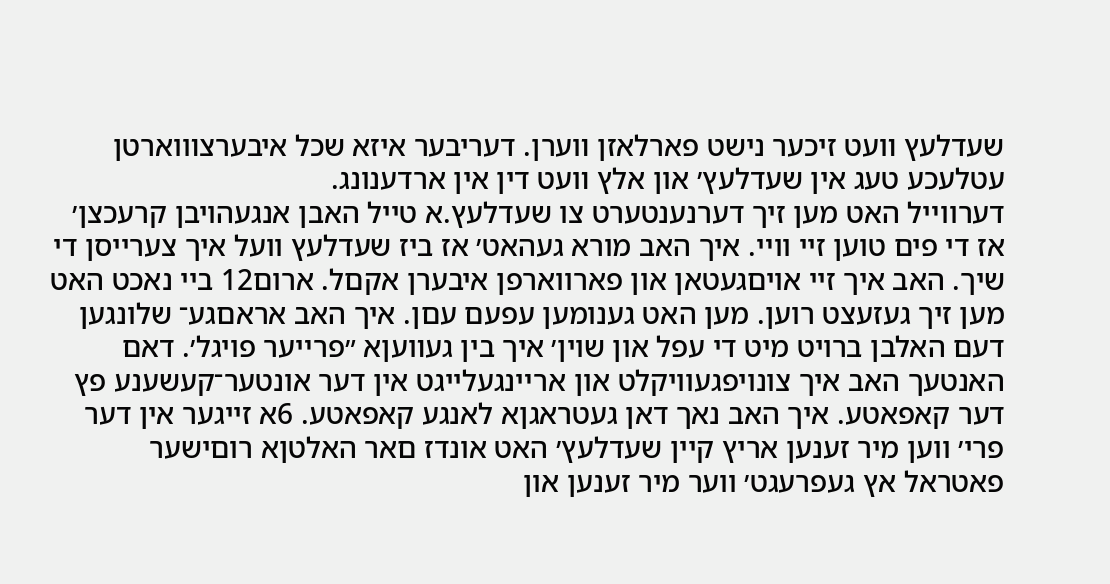שעדלעץ װעט זיכער נישט פארלאזן װערן. דעריבער איזא שכל איבערצװוארטן עטלעכע טעג אין שעדלעץ׳ און אלץ װעט דין אין ארדענונג.
דערווײל האט מען זיך דערנענטערט צו שעדלעץ.א טייל האבן אנגעהויבן קרעכצן׳ אז די פים טוען זיי ווײ. איך האב מורא געהאט׳ אז ביז שעדלעץ וועל איך צערייסן די שיך. האב איך זיי אויםגעטאן און פארווארפן איבערן אקםל. ארום12 ביי נאכט האט מען זיך געזעצט רוען. מען האט גענומען עפעם עםן. איך האב אראםגע־ שלונגען דעם האלבן ברויט מיט די עפל און שוין׳ איך בין געװעןא ״פרײער פויגל׳. דאם האנטעך האב איך צונויפגעוויקלט און ארײנגעלייגט אין דער אונטער־קעשענע פץ דער קאפאטע. איך האב נאך דאן געטראגןא לאנגע קאפאטע. 6א זייגער אין דער פרי׳ ווען מיר זענען אריץ קיין שעדלעץ׳ האט אונדז םאר האלטןא רוםישער פאטראל אץ געפרעגט׳ ווער מיר זענען און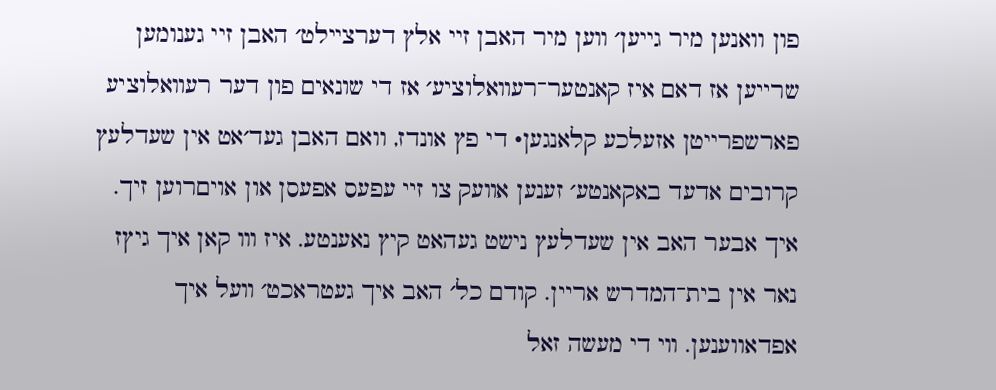פון וואנען מיר גייען׳ װען מיר האבן זיי אלץ דערצײלט׳ האבן זיי גענומען שרייען אז דאם איז קאנטער־רעװאלוציע׳ אז די שונאים פון דער רעװאלוציע פארשפרייטן אזעלכע קלאנגען• די פץ אונדז, וואם האבן געד׳אט אין שעדלעץ קרובים אדעד באקאנטע׳ זענען אװעק צו זיי עפעס אפעסן און אויםרוען זיך. איך אבער האב אין שעדלעץ נישט געהאט קיץ נאענטע. איז וװ קאן איך גיץז נאר אין בית־המדרש אריין. קודם כל׳ האב איך געטראכט׳ װעל איך אפדאווענען. װי די מעשה זאל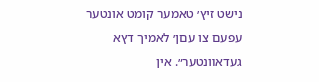נישט זיץ׳ טאמער קומט אונטער עפעם צו עםן׳ לאמיך דץא געדאװנטער״. אין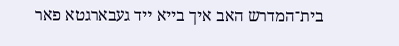בית־המדרש האב איך בייא ײד געבארגטא פאר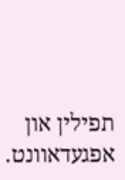תפילין און אפגעדאװנט.